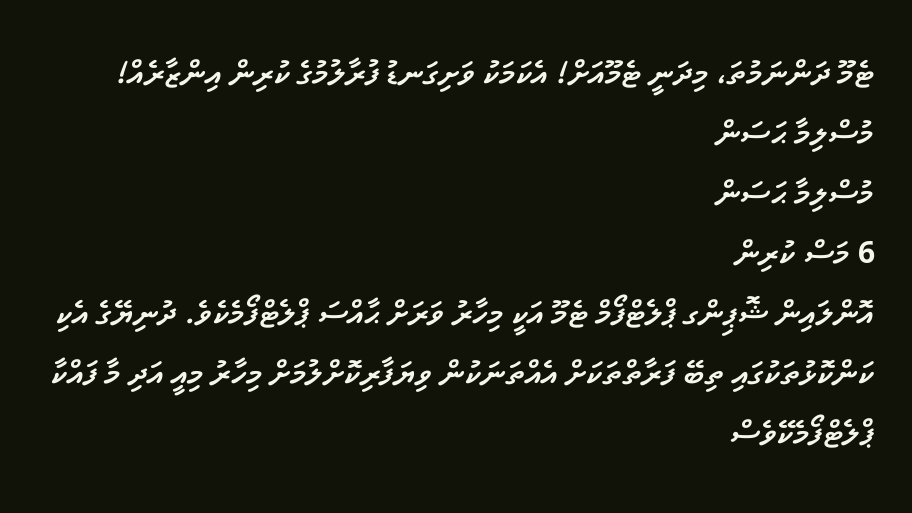ޓެމޫ ދަންނަމުތަ، މިދަނީ ޓެމޫއަށް! އެކަމަކު ވަށިގަނޑު ފުރާލުމުގެ ކުރިން އިންޒާރެއް!
މުސްލިމާ ޙަސަން
މުސްލިމާ ޙަސަން
6 މަސް ކުރިން
އޮންލައިން ޝޮޕިންގ ޕްލެޓްފޯމް ޓެމޫ އަކީ މިހާރު ވަރަށް ޙާއްސަ ޕްލެޓްފޯމެކެވެ. ދުނިޔޭގެ އެކި ކަންކޮޅުތަކުގައި ތިބޭ ފަރާތްތަކަށް އެއްތަނަކުން ވިޔަފާރިކޮށްލުމަށް މިހާރު މިއީ އަދި މާ ފައްކާ ޕްލެޓްފޯމެކޭވެސް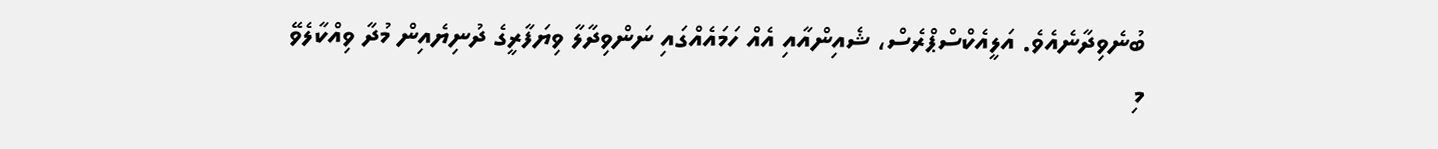ބުނެވިދާނެއެވެ. އަލީއެކްސްޕްރެސް، ޝެއިންއާއި އެއް ހަމައެއްގައި ނަންވިދާލާ ވިޔަފާރީގެ ދުނިޔެއިން މުދާ ވިއްކާލެވޭ މި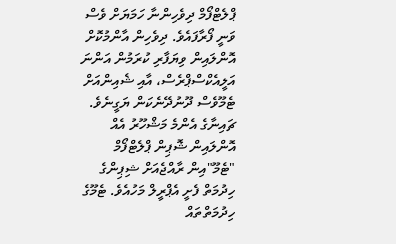ޕްލެޓްފޯމް ދިވެހިންނާ ހަމަޔަށް ވެސް ވަނީ ފޯރާފައެވެ. ދިވެހިން އާންމުކޮށް އޮންލައިން ވިޔަފާރި ކުރަމުން އަންނަ އަލީއެކްސްޕްރެސް، އާއި ޝެއިންއަށް ޓެމޫވެސް ދޫނުދޭނެކަން ޔަގީނެވެ.
ޗައިނާގެ އެންމެ މަޝްހޫރު އެއް އޮންލައިން ޝޮޕިން ޕްލެޓްފޯމް "ޓެމޫ"އިން ރާއްޖެއަށް ޝިޕިންގެ ހިދުމަތް ފެށީ އެޕްރީލް މަހުއެވެ. ޓެމޫގެ ހިދުމަތްތައް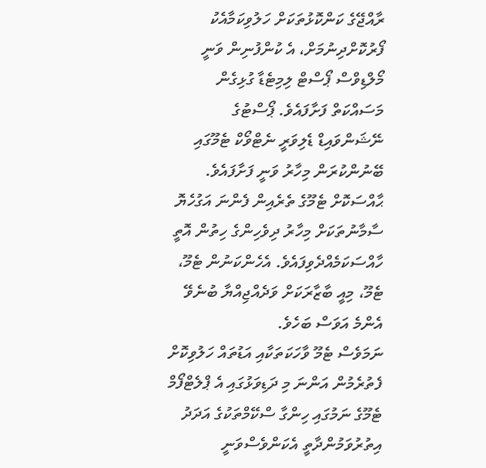ރާއްޖޭގެ ކަންކޮޅުތަކަށް ހަލުވިކަމާއެކު ފޯރުކޮށްދިނުމަށް، އެ ކުންފުނިން ވަނީ މޯލްޑިވްސް ޕޯސްޓް ލިމިޓެޑާ ގުޅިގެން މަސައްކަތް ފަށާފައެވެ. ޕޯސްޓުގެ ނޭޝަންވައިޑް ޑެލިވަރީ ނެޓްވޯކް ޓެމޫގައި ބޭނުންކުރަން މިހާރު ވަނީ ފަށާފައެވެ.
ޙާއްސަކޮށް ޓެމޫގެ ތެރެއިން ފެންނަ އަގުހެޔޮ ސާމާނުތަކަށް މިހާރު ދިވެހިންގެ ހިތުން އޮތީ ހާއްސަކަމެއްދެވިފައެވެ. އެހެންކަނުން ޓެމޫ، ޓެމޫ، މިއީ ބާޒާރަކަށް ވަދެއްޖިއްޔާ ބުނެވޭ އެންމެ އަވަސް ބަހެވެ.
ނަމަވެސް ޓެމޫ ވާހަކަތަކާއި އަޑުތައް ހަލުވިކޮށް ފެތުރެމުން އަންނަ މި ދަޑިވަޅުގައި އެ ޕްލެޓްފޯމް ޓެމޫގެ ނަމުގައި ހިންގާ ސްކޭމްތަކުގެ އަދަދު އިތުރުވަމުންދާތީ އެކަންވެސްވަނީ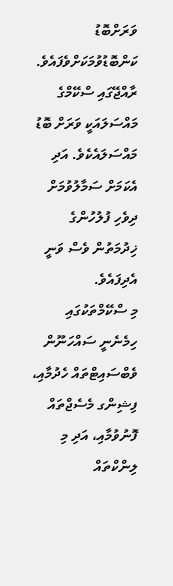ވަރަށްބޮޑު ކަންބޮޑުވުމަކަށްވެފައެވެ. ރާއްޖޭގައި ސްކޭމްގެ މައްސަލައަކީ ވަރަށް ބޮޑު މައްސަލައެކެވެ. އަދި އެކަމަށް ސަމާލުވުމަށް ދިވެހި ފުލުހުންގެ ޚިދުމަތުން ވެސް ވަނީ އެދިފައެވެ.
މި ސްކޭމްތަކުގައި ހިމެނެނީ ސައްހަނޫން ވެބްސައިޓްތައް ހެދުމާއި، ފިޝިންގ މެސެޖްތައް ފޮނުވުމާއި، އަދި މި ލިންކްތައް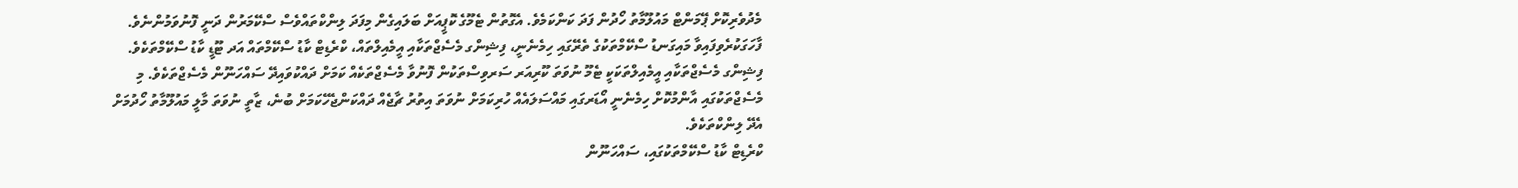މެދުވެރިކޮށް ޕޭމަންޓް މައުލޫމާތު ހޯދުން ފަދަ ކަންކަމެވެ. އެގޮތުން ޓެމޫގެ ކޮޕީއަށް ބަލައިގެން މިފަދަ ލިންކްތައްވެސް ސްކޭމަރުން ދަނީ ފޮނުވަމުންނެވެ.
ފާހަގަކުރެވިފައިވާ މައިގަނޑު ސްކޭމްތަކުގެ ތެރޭގައި ހިމެނެނީ، ފިޝިންގ މެސެޖްތަކާއި އީމެއިލްތައް، ކްރެޑިޓް ކާޑު ސްކޭމްތައް އަދ ޓޫޑީ ކާޑު ސްކޭމްތަކެވެ.
ފިޝިންގ މެސެޖްތަކާއި އީމެއިލްތަކަކީ ޓެމޫ ނުވަތަ ކޫރިއަރ ސަރވިސްތަކުން ފޮނުވާ މެސެޖްތަކެއް ކަމަށް ދައްކުވައިދޭ ސައްހަނޫން މެސެޖްތަކެވެ. މި މެސެޖްތަކުގައި އާންމުކޮށް ހިމެނެނީ އޯޑަރގައި މައްސަލައެއް ހުރިކަމަށް ނުވަތަ އިތުރު ޗާޖެއް ދައްކަންޖެހޭކަމަށް ބުނެ، ޒާތީ ނުވަތަ މާލީ މައުލޫމާތު ހޯދުމަށް އެދޭ ލިންކްތަކެވެ.
ކްރެޑިޓް ކާޑު ސްކޭމްތަކުގައި، ސައްހަނޫން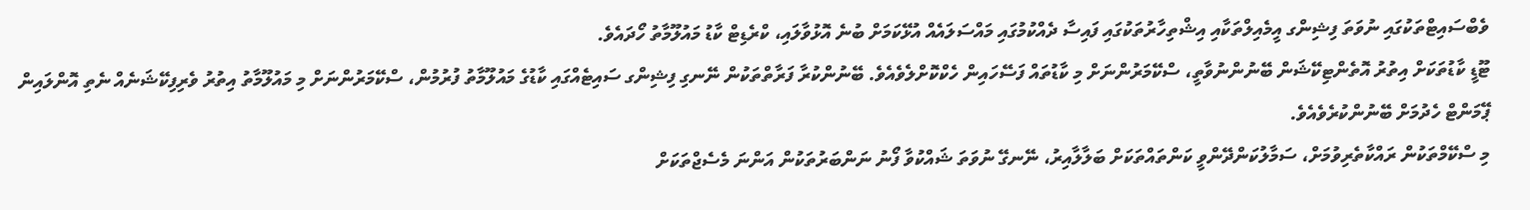ވެބްސައިޓްތަކުގައި ނުވަތަ ފިޝިންގ އީމެއިލްތަކާއި އިޝްތިހާރުތަކުގައި ފައިސާ ދެއްކުމުގައި މައްސަލައެއް އުޅޭކަމަށް ބުނެ އޮޅުވާލައި، ކްރެޑިޓް ކާޑު މައުލޫމާތު ހޯދައެވެ.
ޓޫޑީ ކާޑުތަކަށް އިތުރު އޮތެންޓިކޭޝަން ބޭނުންނުވާތީ، ސްކޭމަރުންނަށް މި ކާޑުތައް ފަސޭހައިން ހެކްކޮށްލެވެއެވެ. ބޭނުންކުރާ ފަރާތްތަކުން ނޭނގި ފިޝިންގ ސައިޓެއްގައި ކާޑުގެ މައުލޫމާތު ފުރުމުން، ސްކޭމަރުންނަށް މި މައުލޫމާތު އިތުރު ވެރިފިކޭޝަނެއް ނެތި އޮންލައިން ޕޭމަންޓް ހެދުމަށް ބޭނުންކުރެވެއެވެ.
މި ސްކޭމްތަކުން ރައްކާތެރިވުމަށް، ސަމާލުކަންދޭންވީ ކަންތައްތަކަށް ބަލާލާއިރު، ނޭނގޭ ނުވަތަ ޝައްކުވާ ފޯނު ނަންބަރުތަކުން އަންނަ މެސެޖްތަކަށް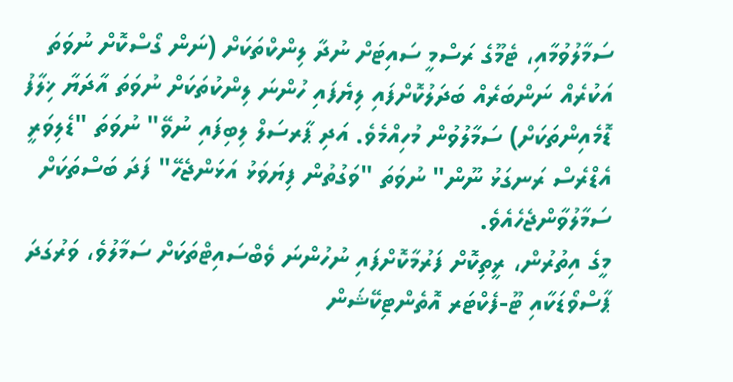ސަމާލުވުމާއި، ޓެމޫގެ ރަސްމީ ސައިޓަށް ނުދާ ލިންކްތަކަށް (ނަން ގޯސްކޮށް ނުވަތަ އަކުރެއް ނަންބަރެއް ބަދަލުކޮށްފައި ލިޔެފައި ހުންނަ ލިންކުތަކަށް ނުވަތަ އާދަޔާ ޚިލާފު ޑޮމެއިންތަކަށް) ސަމާލުވުން މުހިއްމެވެ. އަދި ޕާރސަލް ލިބިފައި ނުވޭ" ނުވަތަ "ޑެލިވަރީ އެޑްރެސް ރަނގަޅު ނޫން" ނުވަތަ "ވަގުތުން ފިޔަވަޅު އަޅަންޖެހޭ" ފަދަ ބަސްތަކަށް ސަމާލުވާންޖެހެއެވެ.
މީގެ އިތުރުން، ރީތިކޮށް ފަރުމާކޮށްފައި ނުހުންނަ ވެބްސައިޓްތަކަށް ސަމާލުވެ، ވަރުގަދަ ޕާސްވޯޑަކާއި ޓޫ-ފެކްޓަރ އޮތެންޓިކޭޝަން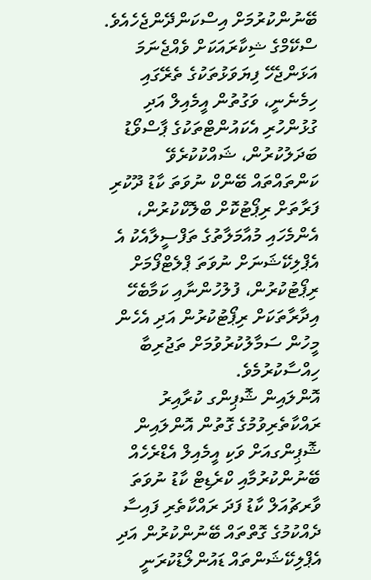ބޭނުންކުރުމަށް އިސްކަންދޭންޖެހެއެވެ.
ސްކޭމްގެ ޝިކާރައަކަށް ވެއްޖެނަމަ އަޅަންޖެހޭ ފިޔަވަޅުތަކުގެ ތެރޭގައި ހިމެނެނީ، ވަގުތުން އީމެއިލް އަދި ގުޅުންހުރި އެކައުންޓްތަކުގެ ޕާސްވޯޑު ބަދަލުކުރުން، ޝައްކުކުރެވޭ ކަންތައްތައް ބޭންކް ނުވަތަ ކާޑު ދޫކުރި ފަރާތަށް ރިޕޯޓުކޮށް ބްލޮކްކުރުން، އެންމެހައި މުއާމަލާތުގެ ތަފްސީލާއެކު އެ އެޕްލިކޭޝަނަށް ނުވަތަ ޕްލެޓްފޯމަށް ރިޕޯޓުކުރުން، ފުލުހުންނާއި ކަމާބެހޭ އިދާރާތަކަށް ރިޕޯޓުކުރުން އަދި އެހެން މީހުން ސަމާލުކުރުވުމަށް ތަޖުރިބާ ހިއްސާކުރުމެވެ.
އޮންލައިން ޝޮޕިންގ ކުރާއިރު ރައްކާތެރިވުމުގެ ގޮތުން އޮންލައިން ޝޮޕިންގއަށް ވަކި އީމެއިލް އެޑްރެހެއް ބޭނުންކުރުމާއި ކްރެޑިޓް ކާޑު ނުވަތަ ވާރޗުއަލް ކާޑު ފަދަ ރައްކާތެރި ފައިސާ ދެއްކުމުގެ ގޮތްތައް ބޭނުންކުރުން އަދި އެޕްލިކޭޝަންތައް ޑައުންލޯޑުކުރަނީ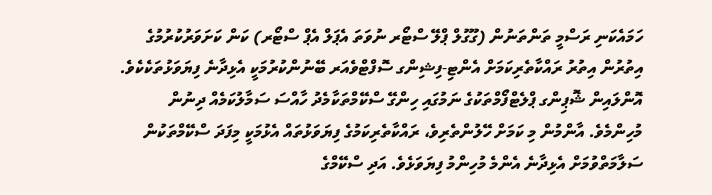ހަމައެކަނި ރަސްމީ ތަންތަނުން (ގޫގުލް ޕްލޭ ސްޓޯރ ނުވަތަ އެޕަލް އެޕް ސްޓޯރ) ކަން ކަށަވަރުކުރުމުގެ އިތުރުން އިތުރު ރައްކާތެރިކަމަށް އެންޓި-ފިޝިންގ ސޮފްޓްވެއަރ ބޭނުންކުރުމަކީ އެޅިދާނެ ފިޔަވަޅުތަކެކެވެ.
އޮންލައިން ޝޮޕިންގ ޕްލެޓްފޯމްތަކުގެ ނަމުގައި ހިންގޭ ސްކޭމްތަކާމެދު ހާއްސަ ސަމާލުކަމެއް ދިނުން މުހިންމެވެ. އާންމުން މި ކަމަށް ހޭލުންތެރިވެ، ރައްކާތެރިކަމުގެ ފިޔަވަޅުތައް އެޅުމަކީ މިފަދަ ސްކޭމްތަކުން ސަލާމަތްވުމަށް އެޅިދާނެ އެންމެ މުހިންމު ފިޔަވަޅެވެ. އަދި ސްކޭމްގެ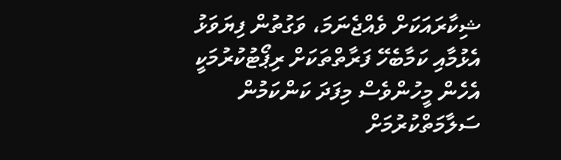ޝިކާރައަކަށް ވެއްޖެނަމަ، ވަގުތުން ފިޔަވަޅު އެޅުމާއި ކަމާބެހޭ ފަރާތްތަކަށް ރިޕޯޓުކުރުމަކީ އެހެން މީހުންވެސް މިފަދަ ކަންކަމުން ސަލާމަތްކުރުމަށް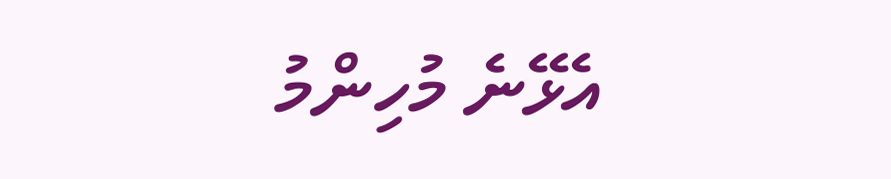އެޅޭނެ މުހިންމު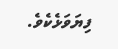ފިޔަވަޅެކެވެ.